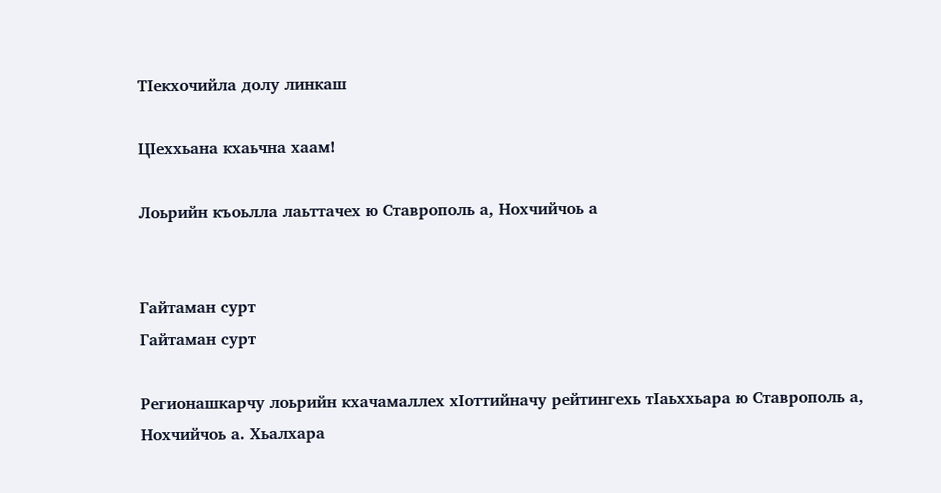ТIекхочийла долу линкаш

ЦIеххьана кхаьчна хаам!

Лоьрийн къоьлла лаьттачех ю Ставрополь а, Нохчийчоь а


Гайтаман сурт
Гайтаман сурт

Регионашкарчу лоьрийн кхачамаллех хIоттийначу рейтингехь тIаьххьара ю Ставрополь а, Нохчийчоь а. Хьалхара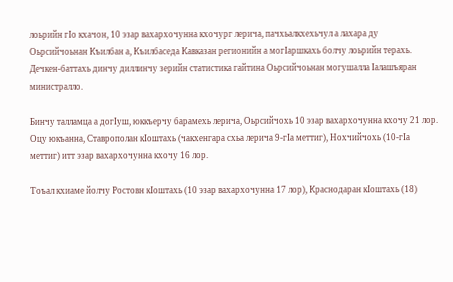лоьрийн гIо кхачон, 10 эзар вахархочунна кхочург лерича, пачхьалкхехьчул а лахара ду Оьрсийчоьнан Къилбан а, Къилбаседа Кавказан регионийн а могIаршкахь болчу лоьрийн терахь. Дечкен-баттахь динчу диллинчу зерийн статистика гайтина Оьрсийчоьнан могушалла Iалашъяран министралло.

Бинчу талламца а догIуш, юккъерчу барамехь лерича, Оьрсийчохь 10 эзар вахархочунна кхочу 21 лор. Оцу юкъанна, Ставрополан кIоштахь (чакхенгара схьа лерича 9-гIа меттиг), Нохчийчохь (10-гIа меттиг) итт эзар вахархочунна кхочу 16 лор.

Тоъал кхиаме йолчу Ростовн кIоштахь (10 эзар вахархочунна 17 лор), Краснодаран кIоштахь (18)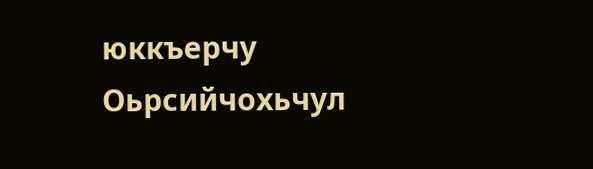юккъерчу Оьрсийчохьчул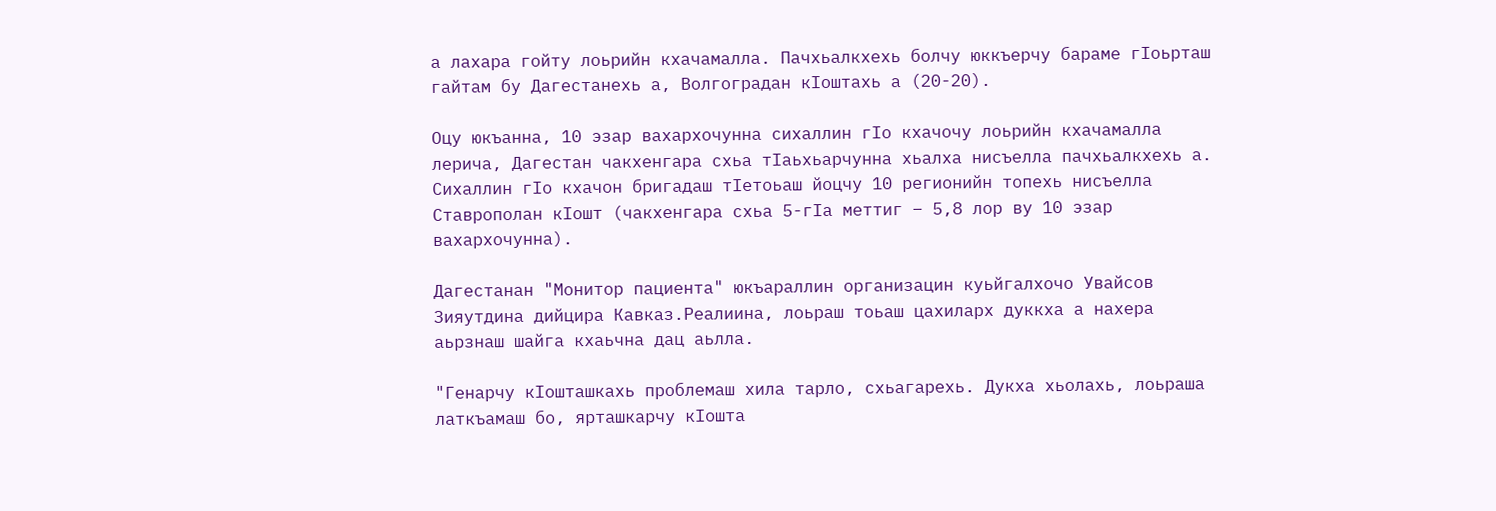а лахара гойту лоьрийн кхачамалла. Пачхьалкхехь болчу юккъерчу бараме гIоьрташ гайтам бу Дагестанехь а, Волгоградан кIоштахь а (20-20).

Оцу юкъанна, 10 эзар вахархочунна сихаллин гIо кхачочу лоьрийн кхачамалла лерича, Дагестан чакхенгара схьа тӀаьхьарчунна хьалха нисъелла пачхьалкхехь а. Сихаллин гIо кхачон бригадаш тIетоьаш йоцчу 10 регионийн топехь нисъелла Ставрополан кIошт (чакхенгара схьа 5-гIа меттиг – 5,8 лор ву 10 эзар вахархочунна).

Дагестанан "Монитор пациента" юкъараллин организацин куьйгалхочо Увайсов Зияутдина дийцира Кавказ.Реалиина, лоьраш тоьаш цахиларх дуккха а нахера аьрзнаш шайга кхаьчна дац аьлла.

"Генарчу кIошташкахь проблемаш хила тарло, схьагарехь. Дукха хьолахь, лоьраша латкъамаш бо, ярташкарчу кIошта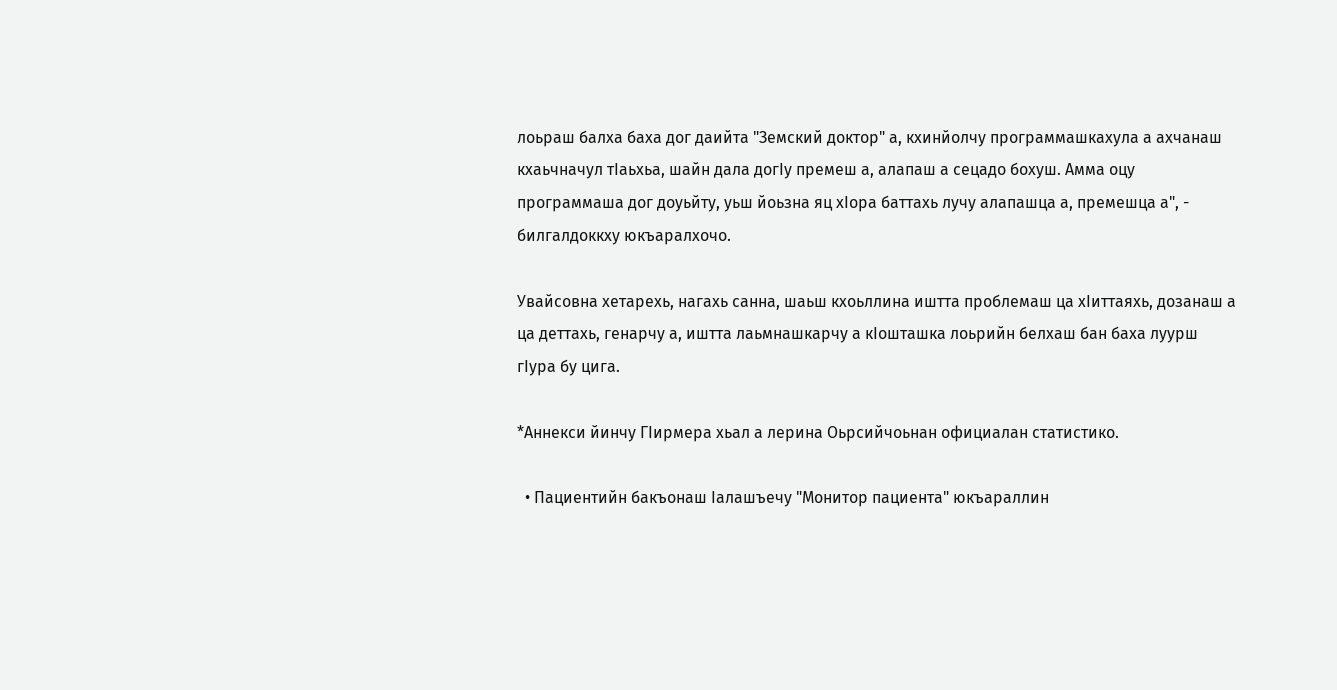лоьраш балха баха дог даийта "Земский доктор" а, кхинйолчу программашкахула а ахчанаш кхаьчначул тIаьхьа, шайн дала догIу премеш а, алапаш а сецадо бохуш. Амма оцу программаша дог доуьйту, уьш йоьзна яц хIора баттахь лучу алапашца а, премешца а", - билгалдоккху юкъаралхочо.

Увайсовна хетарехь, нагахь санна, шаьш кхоьллина иштта проблемаш ца хIиттаяхь, дозанаш а ца деттахь, генарчу а, иштта лаьмнашкарчу а кIошташка лоьрийн белхаш бан баха луурш гIура бу цига.

*Аннекси йинчу ГIирмера хьал а лерина Оьрсийчоьнан официалан статистико.

  • Пациентийн бакъонаш Iалашъечу "Монитор пациента" юкъараллин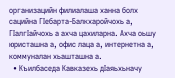организацийн филиалаша ханна болх сацийна ГIебарта-Балкхаройчохь а, ГIалгIайчохь а ахча цахиларна. Ахча оьшу юристашна а, офис лаца а, интернетна а, коммуналан хьашташна а.
  • Къилбаседа Кавказехь дIаяьхьначу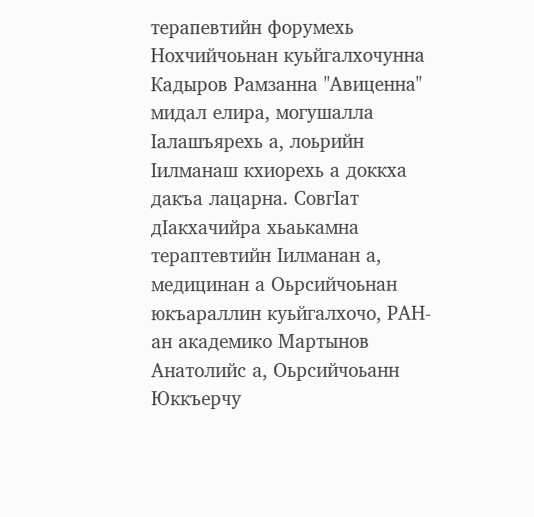терапевтийн форумехь Нохчийчоьнан куьйгалхочунна Кадыров Рамзанна "Авиценна" мидал елира, могушалла Iалашъярехь а, лоьрийн Iилманаш кхиорехь а доккха дакъа лацарна. СовгIат дIакхачийра хьаькамна тераптевтийн Iилманан а, медицинан а Оьрсийчоьнан юкъараллин куьйгалхочо, РАН-ан академико Мартынов Анатолийс а, Оьрсийчоьанн Юккъерчу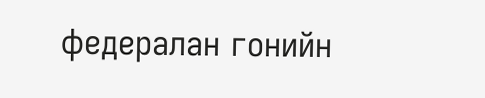федералан гонийн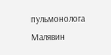пульмонолога Малявин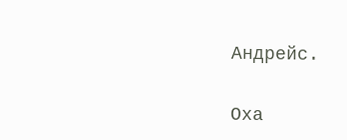Андрейс.

Оха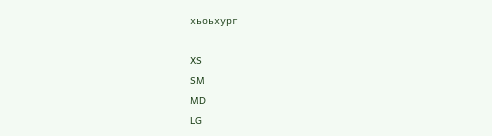хьоьхург

XS
SM
MD
LG